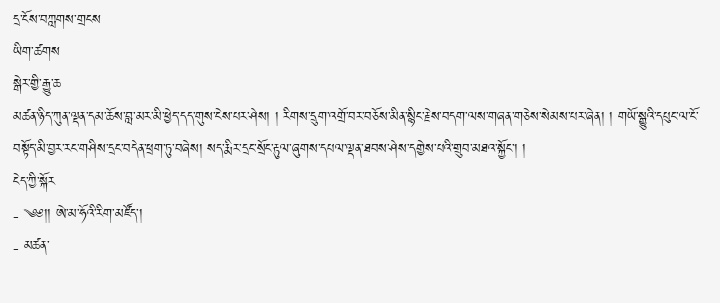དྲ་ངོས་བཀླགས་གྲངས
ཡིག་ཚགས
སྒེར་གྱི་རྒྱུ་ཆ
མཚན་ཉིད་ཀུན་ལྡན་དམ་ཆོས་བླ་མར་མི་ཕྱེད་དད་གུས་ངེས་པར་ཤེས། ། རིགས་དྲུག་འགྲོ་བར་བཅོས་མིན་སྙིང་རྗེས་བདག་ལས་གཞན་གཅེས་སེམས་པར་ཞེན། ། གཡོ་སྒྱུའི་དཔུང་ལ་ངོ་བསྟོད་མི་བྱར་རང་གཤིས་དྲང་བདེན་ཕྲག་ཏུ་བཞེས། སད་རྨིར་དྲང་སྲོང་རྟུལ་ཞུགས་དཔལ་ལྡན་ཐབས་ཤེས་དགྱེས་པའི་གྲུབ་མཐའ་སྐྱོང་། །
ངེད་ཀྱི་སྐོར
- ༄༅།། ཨེ་མ་ཧོའི་རིག་མཛོད་།
- མཚན་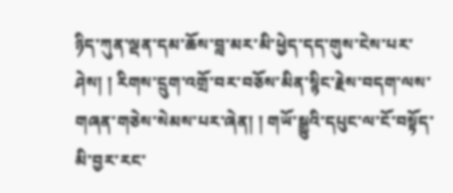ཉིད་ཀུན་ལྡན་དམ་ཆོས་བླ་མར་མི་ཕྱེད་དད་གུས་ངེས་པར་ཤེས། ། རིགས་དྲུག་འགྲོ་བར་བཅོས་མིན་སྙིང་རྗེས་བདག་ལས་གཞན་གཅེས་སེམས་པར་ཞེན། ། གཡོ་སྒྱུའི་དཔུང་ལ་ངོ་བསྟོད་མི་བྱར་རང་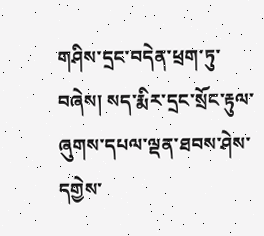གཤིས་དྲང་བདེན་ཕྲག་ཏུ་བཞེས། སད་རྨིར་དྲང་སྲོང་རྟུལ་ཞུགས་དཔལ་ལྡན་ཐབས་ཤེས་དགྱེས་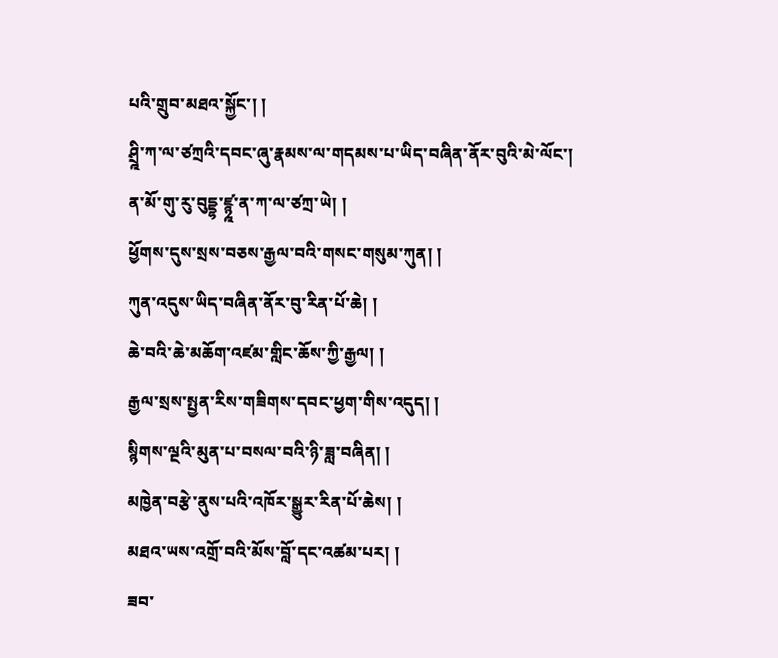པའི་གྲུབ་མཐའ་སྐྱོང་། །
ཤྲྰི་ཀ་ལ་ཙཀྲའི་དབང་ཞུ་རྣམས་ལ་གདམས་པ་ཡིད་བཞིན་ནོར་བུའི་མེ་ལོང་།
ན་མོ་གུ་རུ་བུདྡྷ་ཛྙྰ་ན་ཀ་ལ་ཙཀྲ་ཡེ། །
ཕྱོགས་དུས་སྲས་བཅས་རྒྱལ་བའི་གསང་གསུམ་ཀུན། །
ཀུན་འདུས་ཡིད་བཞིན་ནོར་བུ་རིན་པོ་ཆེ། །
ཆེ་བའི་ཆེ་མཆོག་འཛམ་གླིང་ཆོས་ཀྱི་རྒྱལ། །
རྒྱལ་སྲས་སྤྱན་རིས་གཟིགས་དབང་ཕྱག་གིས་འདུད། །
སྙིགས་ལྔའི་མུན་པ་བསལ་བའི་ཉི་ཟླ་བཞིན། །
མཁྱེན་བརྩེ་ནུས་པའི་འཁོར་སྒྱུར་རིན་པོ་ཆེས། །
མཐའ་ཡས་འགྲོ་བའི་མོས་བློ་དང་འཚམ་པར། །
ཟབ་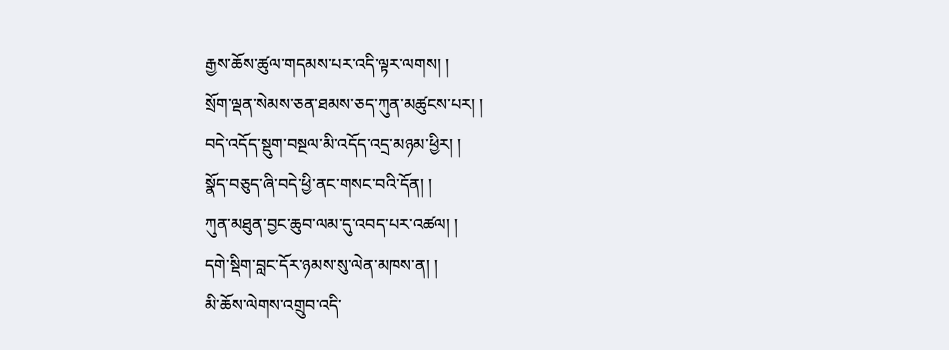རྒྱས་ཆོས་ཚུལ་གདམས་པར་འདི་ལྟར་ལགས། །
སྲོག་ལྡན་སེམས་ཅན་ཐམས་ཅད་ཀུན་མཚུངས་པར། །
བདེ་འདོད་སྡུག་བསྔལ་མི་འདོད་འདྲ་མཉམ་ཕྱིར། །
སྣོད་བཅུད་ཞི་བདེ་ཕྱི་ནང་གསང་བའི་དོན། །
ཀུན་མཐུན་བྱང་ཆུབ་ལམ་དུ་འབད་པར་འཚལ། །
དགེ་སྡིག་བླང་དོར་ཉམས་སུ་ལེན་མཁས་ན། །
མི་ཆོས་ལེགས་འགྲུབ་འདི་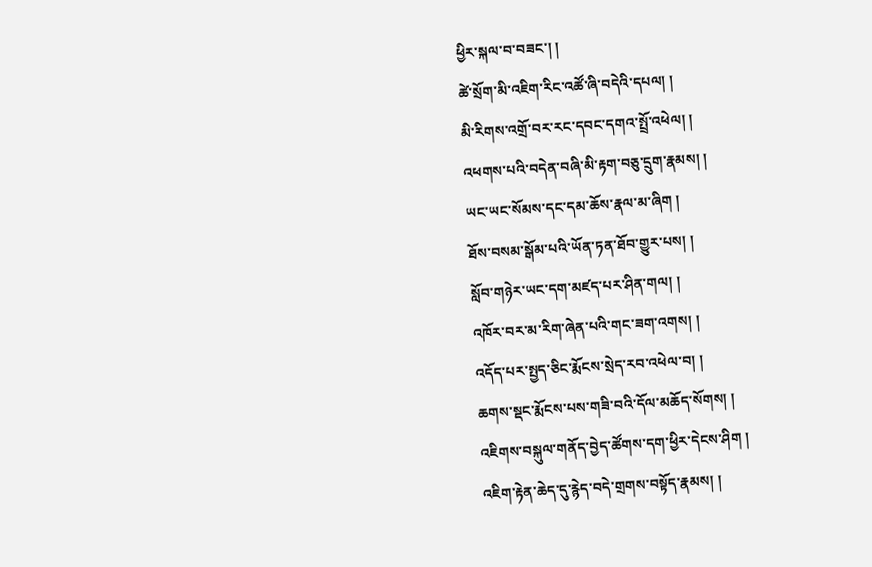ཕྱིར་སྐལ་བ་བཟང་། །
ཚེ་སྲོག་མི་འཇིག་རིང་འཚོ་ཞི་བདེའི་དཔལ། །
མི་རིགས་འགྲོ་བར་རང་དབང་དགའ་སྤྲོ་འཕེལ། །
འཕགས་པའི་བདེན་བཞི་མི་རྟག་བཅུ་དྲུག་རྣམས། །
ཡང་ཡང་སོམས་དང་དམ་ཆོས་རྣལ་མ་ཞིག །
ཐོས་བསམ་སྒོམ་པའི་ཡོན་ཏན་ཐོབ་གྱུར་པས། །
སློབ་གཉེར་ཡང་དག་མཛད་པར་ཤིན་གལ། །
འཁོར་བར་མ་རིག་ཞེན་པའི་གང་ཟག་འགས། །
འདོད་པར་སྤྱད་ཅིང་རྨོངས་སྲེད་རབ་འཕེལ་བ། །
ཆགས་སྡང་རྨོངས་པས་གཟི་བའི་དོལ་མཆོད་སོགས། །
འཇིགས་བསྐུལ་གནོད་བྱེད་ཚོགས་དག་ཕྱིར་དེངས་ཤིག །
འཇིག་རྟེན་ཆེད་དུ་རྙེད་བདེ་གྲགས་བསྟོད་རྣམས། །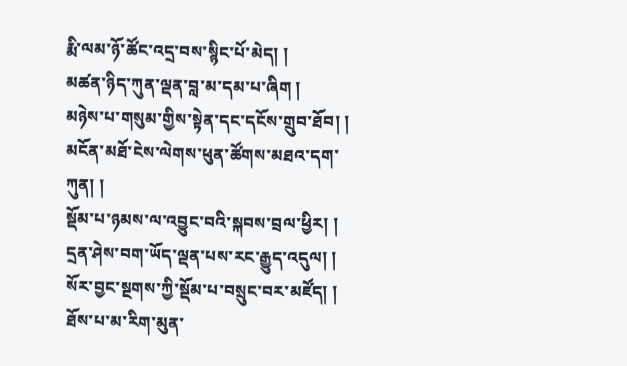རྨི་ལམ་ཉོ་ཚོང་འདྲ་བས་སྙིང་པོ་མེད། །
མཚན་ཉིད་ཀུན་ལྡན་བླ་མ་དམ་པ་ཞིག །
མཉེས་པ་གསུམ་གྱིས་སྟེན་དང་དངོས་གྲུབ་ཐོབ། །
མངོན་མཐོ་ངེས་ལེགས་ཕུན་ཚོགས་མཐའ་དག་ཀུན། །
སྡོམ་པ་ཉམས་ལ་འབྱུང་བའི་སྐབས་བྲལ་ཕྱིར། །
དྲན་ཤེས་བག་ཡོད་ལྡན་པས་རང་རྒྱུད་འདུལ། །
སོར་བྱང་སྔགས་ཀྱི་སྡོམ་པ་བསྲུང་བར་མཛོད། །
ཐོས་པ་མ་རིག་མུན་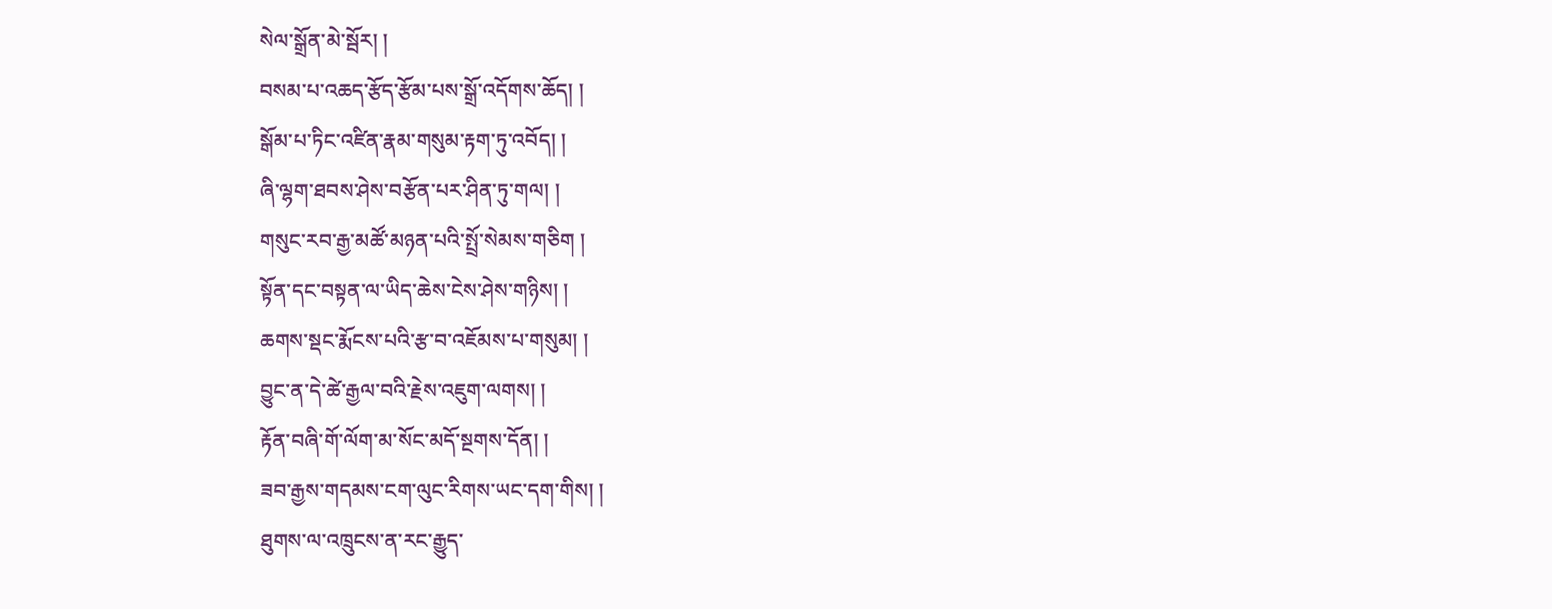སེལ་སྒྲོན་མེ་སྦོར། །
བསམ་པ་འཆད་རྩོད་རྩོམ་པས་སྒྲོ་འདོགས་ཆོད། །
སྒོམ་པ་ཏིང་འཛིན་རྣམ་གསུམ་རྟག་ཏུ་འབོད། །
ཞི་ལྷག་ཐབས་ཤེས་བརྩོན་པར་ཤིན་ཏུ་གལ། །
གསུང་རབ་རྒྱ་མཚོ་མཉན་པའི་སྤྲོ་སེམས་གཅིག །
སྟོན་དང་བསྟན་ལ་ཡིད་ཆེས་ངེས་ཤེས་གཉིས། །
ཆགས་སྡང་རྨོངས་པའི་རྩ་བ་འཇོམས་པ་གསུམ། །
བྱུང་ན་དེ་ཚེ་རྒྱལ་བའི་རྗེས་འཇུག་ལགས། །
རྟོན་བཞི་གོ་ལོག་མ་སོང་མདོ་སྔགས་དོན། །
ཟབ་རྒྱས་གདམས་ངག་ལུང་རིགས་ཡང་དག་གིས། །
ཐུགས་ལ་འཁྲུངས་ན་རང་རྒྱུད་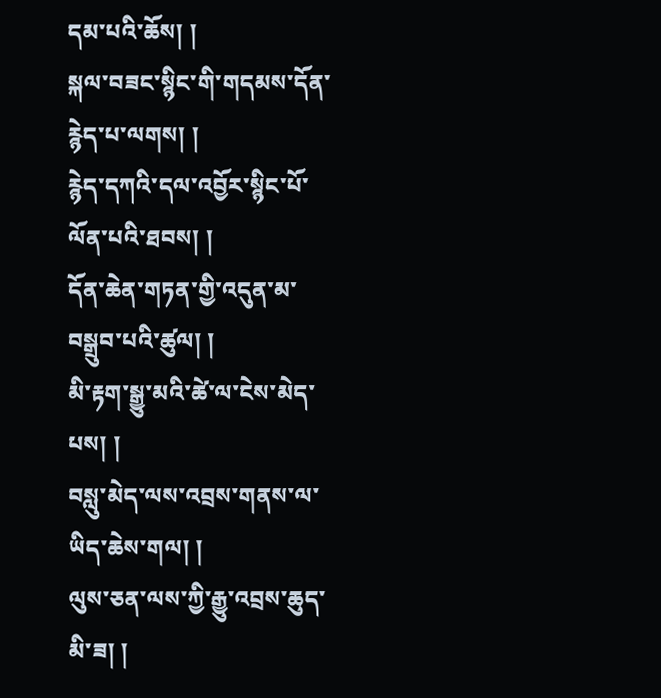དམ་པའི་ཆོས། །
སྐལ་བཟང་སྙིང་གི་གདམས་དོན་རྙེད་པ་ལགས། །
རྙེད་དཀའི་དལ་འབྱོར་སྙིང་པོ་ལོན་པའི་ཐབས། །
དོན་ཆེན་གཏན་གྱི་འདུན་མ་བསྒྲུབ་པའི་ཚུལ། །
མི་རྟག་སྒྱུ་མའི་ཚེ་ལ་ངེས་མེད་པས། །
བསླུ་མེད་ལས་འབྲས་གནས་ལ་ཡིད་ཆེས་གལ། །
ལུས་ཅན་ལས་ཀྱི་རྒྱུ་འབྲས་ཆུད་མི་ཟ། །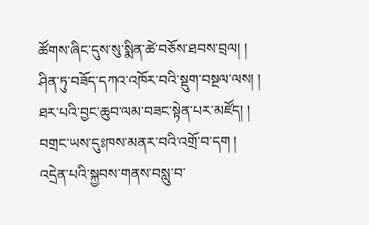ཚོགས་ཞིང་དུས་སུ་སྨིན་ཚེ་བཅོས་ཐབས་བྲལ། །
ཤིན་ཏུ་བཟོད་དཀའ་འཁོར་བའི་སྡུག་བསྔལ་ལས། །
ཐར་པའི་བྱང་ཆུབ་ལམ་བཟང་སྟེན་པར་མཛོད། །
བགྲང་ཡས་དུཿཁས་མནར་བའི་འགྲོ་བ་དག །
འདྲེན་པའི་སྐྱབས་གནས་བསླུ་བ་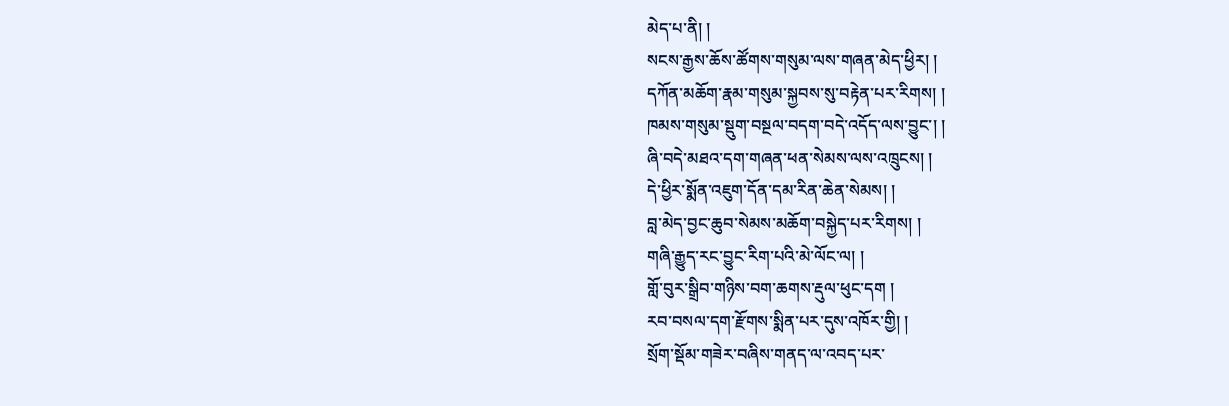མེད་པ་ནི། །
སངས་རྒྱས་ཆོས་ཚོགས་གསུམ་ལས་གཞན་མེད་ཕྱིར། །
དཀོན་མཆོག་རྣམ་གསུམ་སྐྱབས་སུ་བརྟེན་པར་རིགས། །
ཁམས་གསུམ་སྡུག་བསྔལ་བདག་བདེ་འདོད་ལས་བྱུང་། །
ཞི་བདེ་མཐའ་དག་གཞན་ཕན་སེམས་ལས་འཁྲུངས། །
དེ་ཕྱིར་སྨོན་འཇུག་དོན་དམ་རིན་ཆེན་སེམས། །
བླ་མེད་བྱང་ཆུབ་སེམས་མཆོག་བསྐྱེད་པར་རིགས། །
གཞི་རྒྱུད་རང་བྱུང་རིག་པའི་མེ་ལོང་ལ། །
གློ་བུར་སྒྲིབ་གཉིས་བག་ཆགས་རྡུལ་ཕུང་དག །
རབ་བསལ་དག་རྫོགས་སྨིན་པར་དུས་འཁོར་གྱི། །
སྲོག་སྡོམ་གཟེར་བཞིས་གནད་ལ་འབད་པར་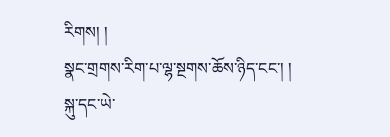རིགས། །
སྣང་གྲགས་རིག་པ་ལྷ་སྔགས་ཆོས་ཉིད་ངང་། །
སྐུ་དང་ཡེ་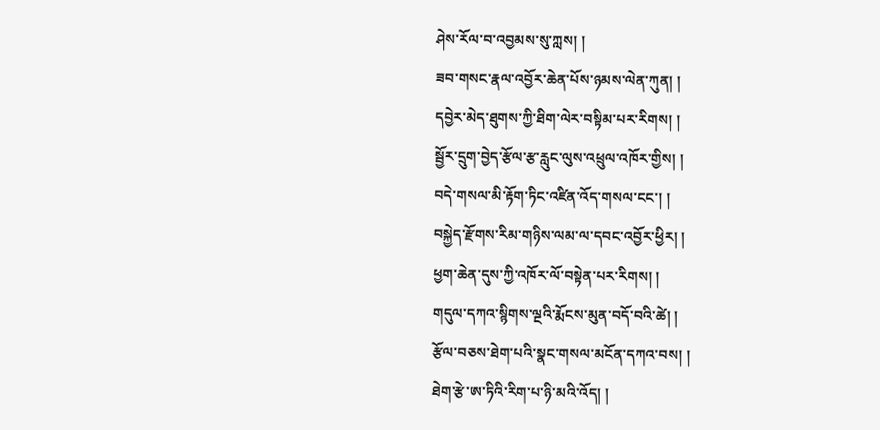ཤེས་རོལ་བ་འབྱམས་སུ་ཀླས། །
ཟབ་གསང་རྣལ་འབྱོར་ཆེན་པོས་ཉམས་ལེན་ཀུན། །
དབྱེར་མེད་ཐུགས་ཀྱི་ཐིག་ལེར་བསྟིམ་པར་རིགས། །
སྦྱོར་དྲུག་བྱེད་རྩོལ་རྩ་རླུང་ལུས་འཕྲུལ་འཁོར་གྱིས། །
བདེ་གསལ་མི་རྟོག་ཏིང་འཛིན་འོད་གསལ་ངང་། །
བསྐྱེད་རྫོགས་རིམ་གཉིས་ལམ་ལ་དབང་འབྱོར་ཕྱིར། །
ཕྱག་ཆེན་དུས་ཀྱི་འཁོར་ལོ་བསྟེན་པར་རིགས། །
གདུལ་དཀའ་སྙིགས་ལྔའི་རྨོངས་མུན་བདོ་བའི་ཚེ། །
རྩོལ་བཅས་ཐེག་པའི་སྣང་གསལ་མངོན་དཀའ་བས། །
ཐེག་རྩེ་ཨ་ཏིའི་རིག་པ་ཉི་མའི་འོད། །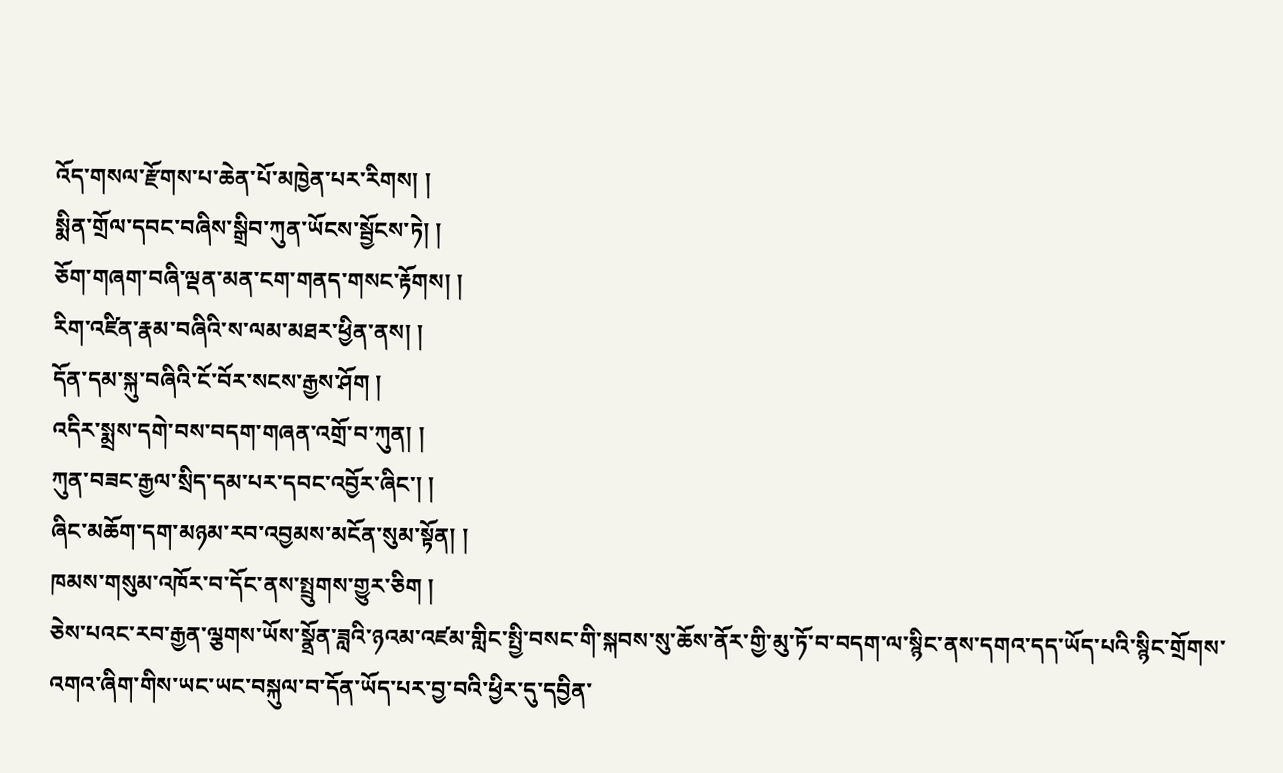འོད་གསལ་རྫོགས་པ་ཆེན་པོ་མཁྱེན་པར་རིགས། །
སྨིན་གྲོལ་དབང་བཞིས་སྒྲིབ་ཀུན་ཡོངས་སྦྱོངས་ཏེ། །
ཅོག་གཞག་བཞི་ལྡན་མན་ངག་གནད་གསང་རྟོགས། །
རིག་འཛིན་རྣམ་བཞིའི་ས་ལམ་མཐར་ཕྱིན་ནས། །
དོན་དམ་སྐུ་བཞིའི་ངོ་བོར་སངས་རྒྱས་ཤོག །
འདིར་སྨྲས་དགེ་བས་བདག་གཞན་འགྲོ་བ་ཀུན། །
ཀུན་བཟང་རྒྱལ་སྲིད་དམ་པར་དབང་འབྱོར་ཞིང་། །
ཞིང་མཆོག་དག་མཉམ་རབ་འབྱམས་མངོན་སུམ་སྟོན། །
ཁམས་གསུམ་འཁོར་བ་དོང་ནས་སྤྲུགས་གྱུར་ཅིག །
ཅེས་པའང་རབ་རྒྱན་ལྕགས་ཡོས་སྣྲོན་ཟླའི་ཉའམ་འཛམ་གླིང་སྤྱི་བསང་གི་སྐབས་སུ་ཆོས་ནོར་གྱི་མུ་ཏོ་བ་བདག་ལ་སྙིང་ནས་དགའ་དད་ཡོད་པའི་སྙིང་གྲོགས་འགའ་ཞིག་གིས་ཡང་ཡང་བསྐུལ་བ་དོན་ཡོད་པར་བྱ་བའི་ཕྱིར་དུ་དབྱིན་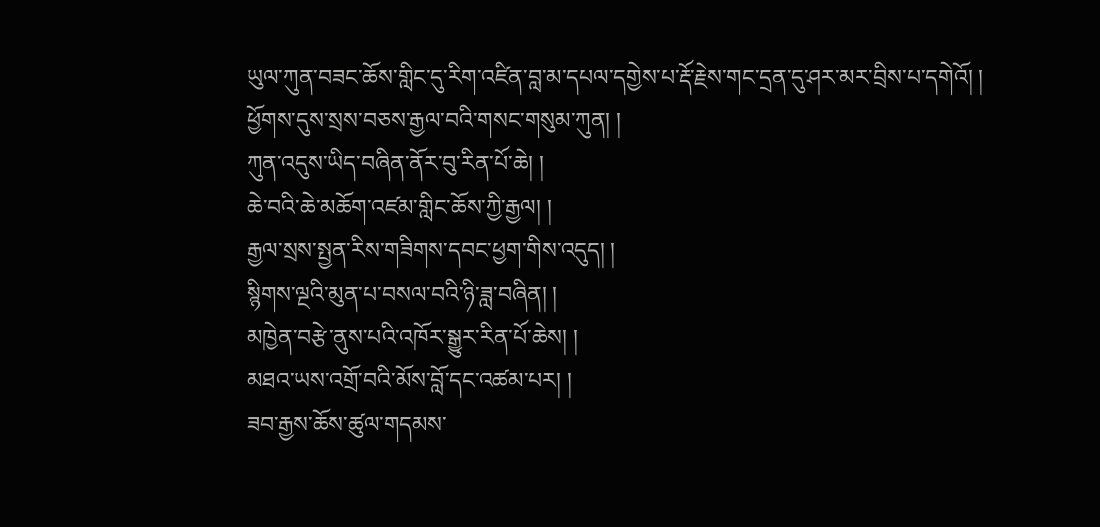ཡུལ་ཀུན་བཟང་ཆོས་གླིང་དུ་རིག་འཛིན་བླ་མ་དཔལ་དགྱེས་པ་རྡོ་རྗེས་གང་དྲན་དུ་ཤར་མར་བྲིས་པ་དགེའོ། །
ཕྱོགས་དུས་སྲས་བཅས་རྒྱལ་བའི་གསང་གསུམ་ཀུན། །
ཀུན་འདུས་ཡིད་བཞིན་ནོར་བུ་རིན་པོ་ཆེ། །
ཆེ་བའི་ཆེ་མཆོག་འཛམ་གླིང་ཆོས་ཀྱི་རྒྱལ། །
རྒྱལ་སྲས་སྤྱན་རིས་གཟིགས་དབང་ཕྱག་གིས་འདུད། །
སྙིགས་ལྔའི་མུན་པ་བསལ་བའི་ཉི་ཟླ་བཞིན། །
མཁྱེན་བརྩེ་ནུས་པའི་འཁོར་སྒྱུར་རིན་པོ་ཆེས། །
མཐའ་ཡས་འགྲོ་བའི་མོས་བློ་དང་འཚམ་པར། །
ཟབ་རྒྱས་ཆོས་ཚུལ་གདམས་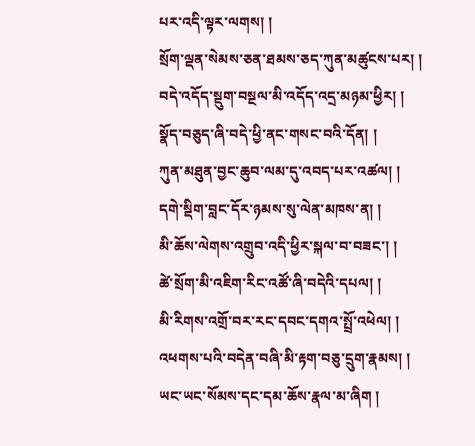པར་འདི་ལྟར་ལགས། །
སྲོག་ལྡན་སེམས་ཅན་ཐམས་ཅད་ཀུན་མཚུངས་པར། །
བདེ་འདོད་སྡུག་བསྔལ་མི་འདོད་འདྲ་མཉམ་ཕྱིར། །
སྣོད་བཅུད་ཞི་བདེ་ཕྱི་ནང་གསང་བའི་དོན། །
ཀུན་མཐུན་བྱང་ཆུབ་ལམ་དུ་འབད་པར་འཚལ། །
དགེ་སྡིག་བླང་དོར་ཉམས་སུ་ལེན་མཁས་ན། །
མི་ཆོས་ལེགས་འགྲུབ་འདི་ཕྱིར་སྐལ་བ་བཟང་། །
ཚེ་སྲོག་མི་འཇིག་རིང་འཚོ་ཞི་བདེའི་དཔལ། །
མི་རིགས་འགྲོ་བར་རང་དབང་དགའ་སྤྲོ་འཕེལ། །
འཕགས་པའི་བདེན་བཞི་མི་རྟག་བཅུ་དྲུག་རྣམས། །
ཡང་ཡང་སོམས་དང་དམ་ཆོས་རྣལ་མ་ཞིག །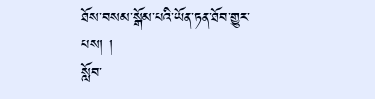ཐོས་བསམ་སྒོམ་པའི་ཡོན་ཏན་ཐོབ་གྱུར་པས། །
སློབ་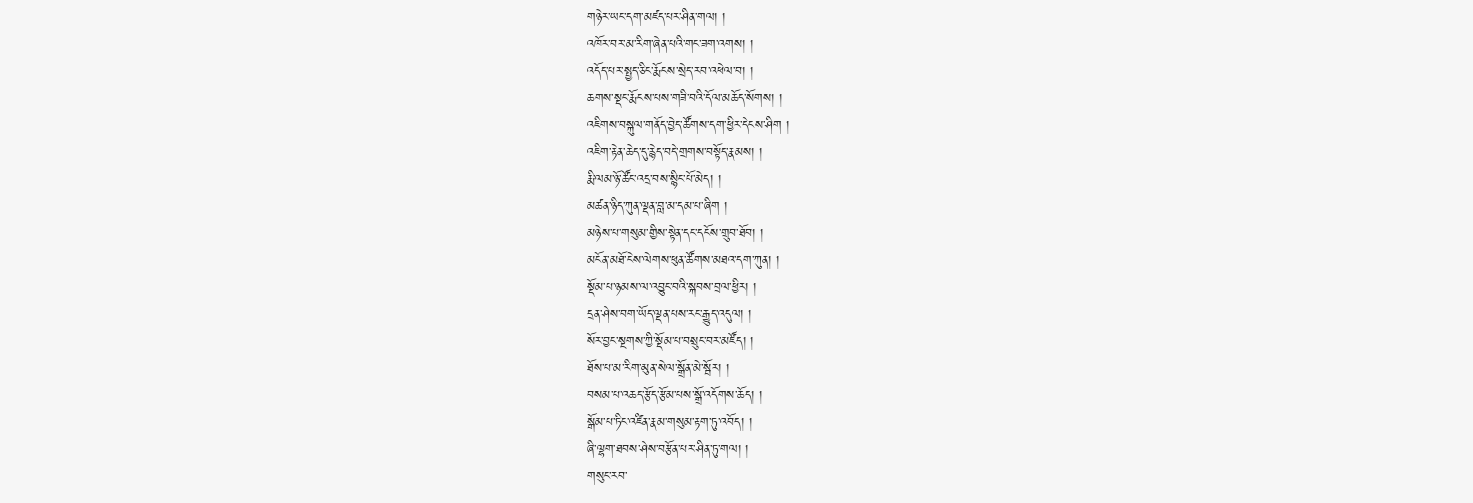གཉེར་ཡང་དག་མཛད་པར་ཤིན་གལ། །
འཁོར་བར་མ་རིག་ཞེན་པའི་གང་ཟག་འགས། །
འདོད་པར་སྤྱད་ཅིང་རྨོངས་སྲེད་རབ་འཕེལ་བ། །
ཆགས་སྡང་རྨོངས་པས་གཟི་བའི་དོལ་མཆོད་སོགས། །
འཇིགས་བསྐུལ་གནོད་བྱེད་ཚོགས་དག་ཕྱིར་དེངས་ཤིག །
འཇིག་རྟེན་ཆེད་དུ་རྙེད་བདེ་གྲགས་བསྟོད་རྣམས། །
རྨི་ལམ་ཉོ་ཚོང་འདྲ་བས་སྙིང་པོ་མེད། །
མཚན་ཉིད་ཀུན་ལྡན་བླ་མ་དམ་པ་ཞིག །
མཉེས་པ་གསུམ་གྱིས་སྟེན་དང་དངོས་གྲུབ་ཐོབ། །
མངོན་མཐོ་ངེས་ལེགས་ཕུན་ཚོགས་མཐའ་དག་ཀུན། །
སྡོམ་པ་ཉམས་ལ་འབྱུང་བའི་སྐབས་བྲལ་ཕྱིར། །
དྲན་ཤེས་བག་ཡོད་ལྡན་པས་རང་རྒྱུད་འདུལ། །
སོར་བྱང་སྔགས་ཀྱི་སྡོམ་པ་བསྲུང་བར་མཛོད། །
ཐོས་པ་མ་རིག་མུན་སེལ་སྒྲོན་མེ་སྦོར། །
བསམ་པ་འཆད་རྩོད་རྩོམ་པས་སྒྲོ་འདོགས་ཆོད། །
སྒོམ་པ་ཏིང་འཛིན་རྣམ་གསུམ་རྟག་ཏུ་འབོད། །
ཞི་ལྷག་ཐབས་ཤེས་བརྩོན་པར་ཤིན་ཏུ་གལ། །
གསུང་རབ་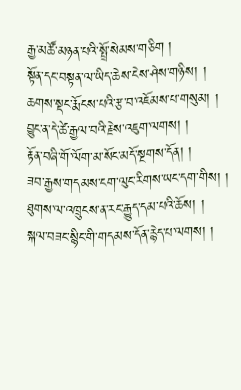རྒྱ་མཚོ་མཉན་པའི་སྤྲོ་སེམས་གཅིག །
སྟོན་དང་བསྟན་ལ་ཡིད་ཆེས་ངེས་ཤེས་གཉིས། །
ཆགས་སྡང་རྨོངས་པའི་རྩ་བ་འཇོམས་པ་གསུམ། །
བྱུང་ན་དེ་ཚེ་རྒྱལ་བའི་རྗེས་འཇུག་ལགས། །
རྟོན་བཞི་གོ་ལོག་མ་སོང་མདོ་སྔགས་དོན། །
ཟབ་རྒྱས་གདམས་ངག་ལུང་རིགས་ཡང་དག་གིས། །
ཐུགས་ལ་འཁྲུངས་ན་རང་རྒྱུད་དམ་པའི་ཆོས། །
སྐལ་བཟང་སྙིང་གི་གདམས་དོན་རྙེད་པ་ལགས། །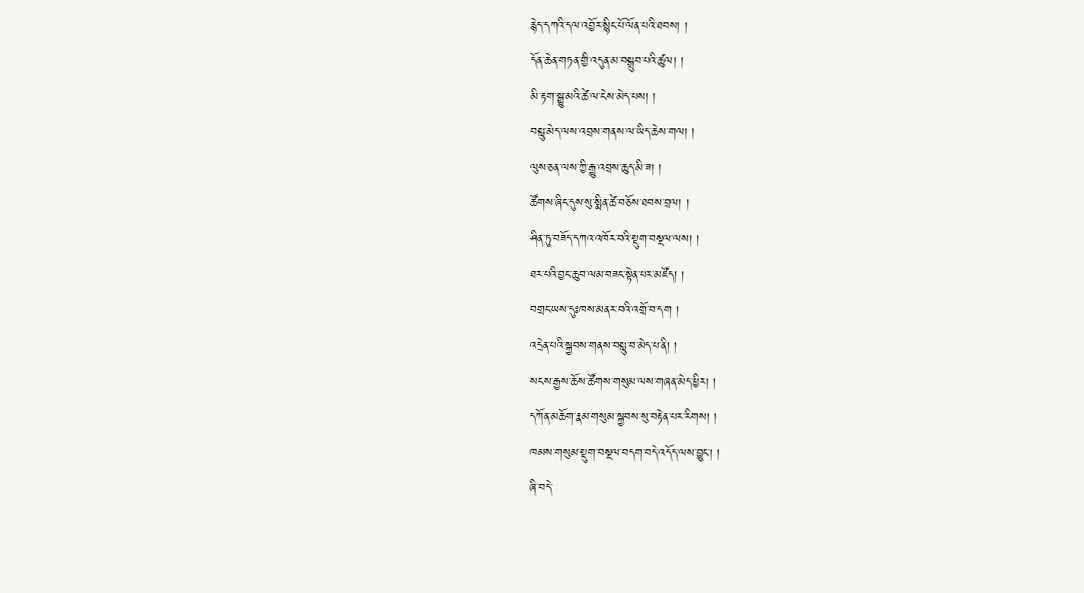རྙེད་དཀའི་དལ་འབྱོར་སྙིང་པོ་ལོན་པའི་ཐབས། །
དོན་ཆེན་གཏན་གྱི་འདུན་མ་བསྒྲུབ་པའི་ཚུལ། །
མི་རྟག་སྒྱུ་མའི་ཚེ་ལ་ངེས་མེད་པས། །
བསླུ་མེད་ལས་འབྲས་གནས་ལ་ཡིད་ཆེས་གལ། །
ལུས་ཅན་ལས་ཀྱི་རྒྱུ་འབྲས་ཆུད་མི་ཟ། །
ཚོགས་ཞིང་དུས་སུ་སྨིན་ཚེ་བཅོས་ཐབས་བྲལ། །
ཤིན་ཏུ་བཟོད་དཀའ་འཁོར་བའི་སྡུག་བསྔལ་ལས། །
ཐར་པའི་བྱང་ཆུབ་ལམ་བཟང་སྟེན་པར་མཛོད། །
བགྲང་ཡས་དུཿཁས་མནར་བའི་འགྲོ་བ་དག །
འདྲེན་པའི་སྐྱབས་གནས་བསླུ་བ་མེད་པ་ནི། །
སངས་རྒྱས་ཆོས་ཚོགས་གསུམ་ལས་གཞན་མེད་ཕྱིར། །
དཀོན་མཆོག་རྣམ་གསུམ་སྐྱབས་སུ་བརྟེན་པར་རིགས། །
ཁམས་གསུམ་སྡུག་བསྔལ་བདག་བདེ་འདོད་ལས་བྱུང་། །
ཞི་བདེ་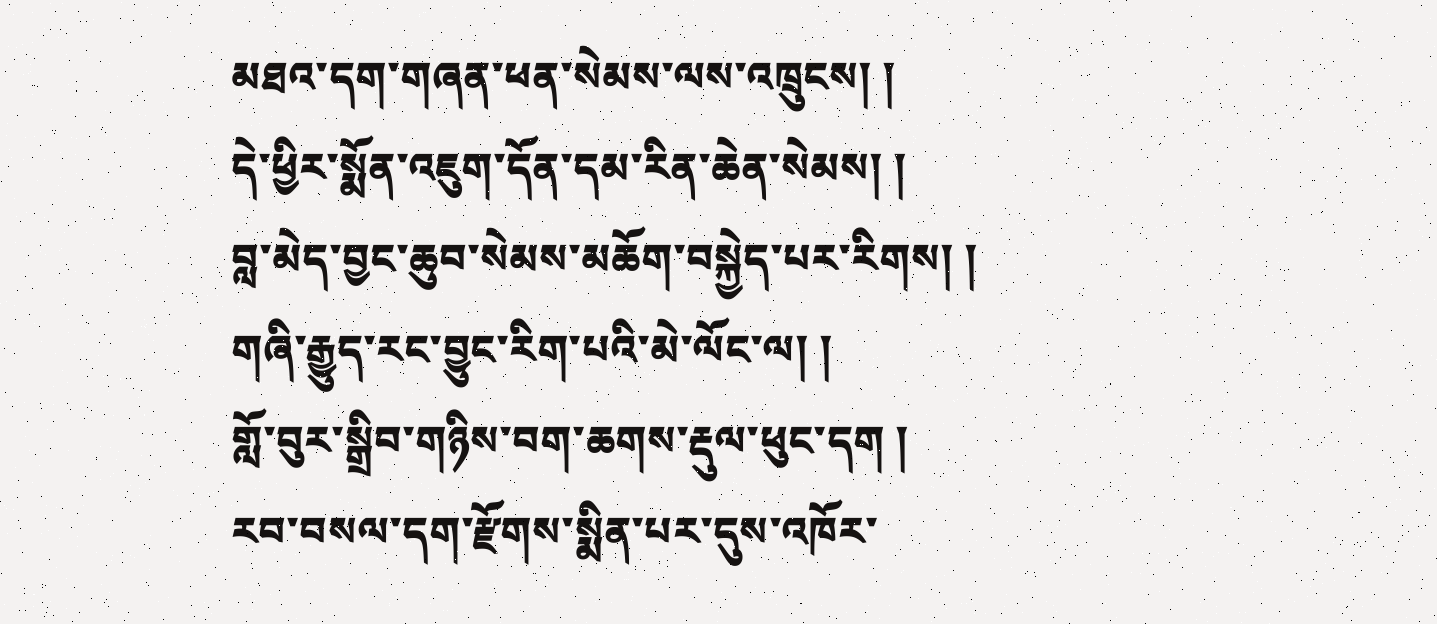མཐའ་དག་གཞན་ཕན་སེམས་ལས་འཁྲུངས། །
དེ་ཕྱིར་སྨོན་འཇུག་དོན་དམ་རིན་ཆེན་སེམས། །
བླ་མེད་བྱང་ཆུབ་སེམས་མཆོག་བསྐྱེད་པར་རིགས། །
གཞི་རྒྱུད་རང་བྱུང་རིག་པའི་མེ་ལོང་ལ། །
གློ་བུར་སྒྲིབ་གཉིས་བག་ཆགས་རྡུལ་ཕུང་དག །
རབ་བསལ་དག་རྫོགས་སྨིན་པར་དུས་འཁོར་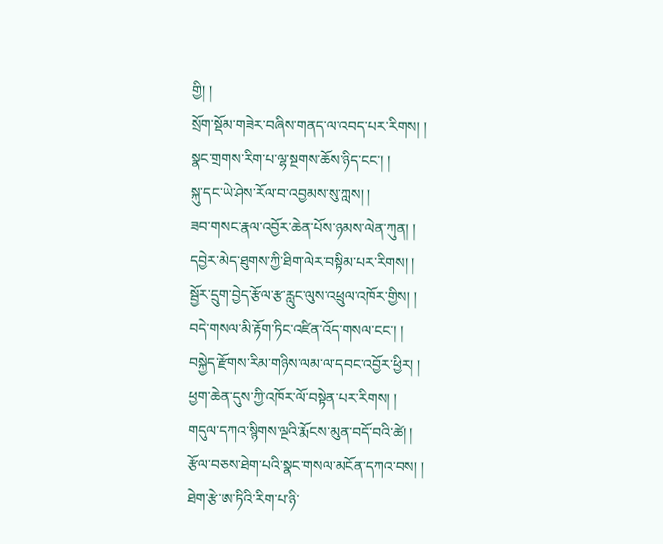གྱི། །
སྲོག་སྡོམ་གཟེར་བཞིས་གནད་ལ་འབད་པར་རིགས། །
སྣང་གྲགས་རིག་པ་ལྷ་སྔགས་ཆོས་ཉིད་ངང་། །
སྐུ་དང་ཡེ་ཤེས་རོལ་བ་འབྱམས་སུ་ཀླས། །
ཟབ་གསང་རྣལ་འབྱོར་ཆེན་པོས་ཉམས་ལེན་ཀུན། །
དབྱེར་མེད་ཐུགས་ཀྱི་ཐིག་ལེར་བསྟིམ་པར་རིགས། །
སྦྱོར་དྲུག་བྱེད་རྩོལ་རྩ་རླུང་ལུས་འཕྲུལ་འཁོར་གྱིས། །
བདེ་གསལ་མི་རྟོག་ཏིང་འཛིན་འོད་གསལ་ངང་། །
བསྐྱེད་རྫོགས་རིམ་གཉིས་ལམ་ལ་དབང་འབྱོར་ཕྱིར། །
ཕྱག་ཆེན་དུས་ཀྱི་འཁོར་ལོ་བསྟེན་པར་རིགས། །
གདུལ་དཀའ་སྙིགས་ལྔའི་རྨོངས་མུན་བདོ་བའི་ཚེ། །
རྩོལ་བཅས་ཐེག་པའི་སྣང་གསལ་མངོན་དཀའ་བས། །
ཐེག་རྩེ་ཨ་ཏིའི་རིག་པ་ཉི་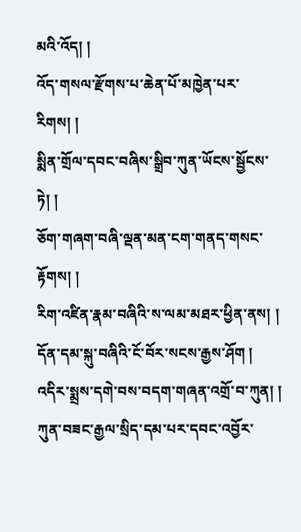མའི་འོད། །
འོད་གསལ་རྫོགས་པ་ཆེན་པོ་མཁྱེན་པར་རིགས། །
སྨིན་གྲོལ་དབང་བཞིས་སྒྲིབ་ཀུན་ཡོངས་སྦྱོངས་ཏེ། །
ཅོག་གཞག་བཞི་ལྡན་མན་ངག་གནད་གསང་རྟོགས། །
རིག་འཛིན་རྣམ་བཞིའི་ས་ལམ་མཐར་ཕྱིན་ནས། །
དོན་དམ་སྐུ་བཞིའི་ངོ་བོར་སངས་རྒྱས་ཤོག །
འདིར་སྨྲས་དགེ་བས་བདག་གཞན་འགྲོ་བ་ཀུན། །
ཀུན་བཟང་རྒྱལ་སྲིད་དམ་པར་དབང་འབྱོར་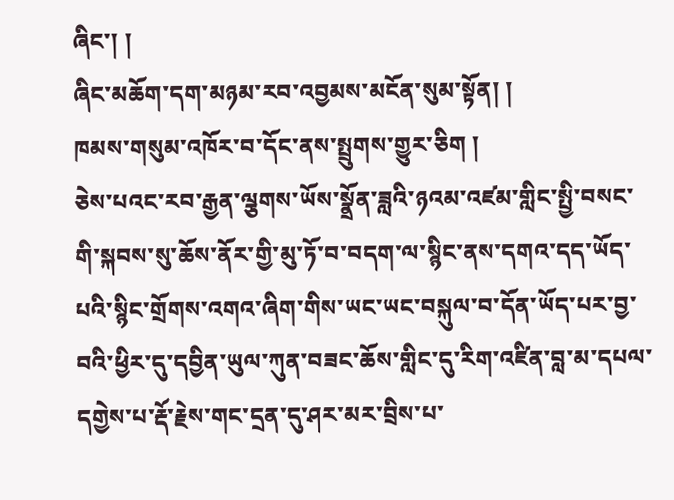ཞིང་། །
ཞིང་མཆོག་དག་མཉམ་རབ་འབྱམས་མངོན་སུམ་སྟོན། །
ཁམས་གསུམ་འཁོར་བ་དོང་ནས་སྤྲུགས་གྱུར་ཅིག །
ཅེས་པའང་རབ་རྒྱན་ལྕགས་ཡོས་སྣྲོན་ཟླའི་ཉའམ་འཛམ་གླིང་སྤྱི་བསང་གི་སྐབས་སུ་ཆོས་ནོར་གྱི་མུ་ཏོ་བ་བདག་ལ་སྙིང་ནས་དགའ་དད་ཡོད་པའི་སྙིང་གྲོགས་འགའ་ཞིག་གིས་ཡང་ཡང་བསྐུལ་བ་དོན་ཡོད་པར་བྱ་བའི་ཕྱིར་དུ་དབྱིན་ཡུལ་ཀུན་བཟང་ཆོས་གླིང་དུ་རིག་འཛིན་བླ་མ་དཔལ་དགྱེས་པ་རྡོ་རྗེས་གང་དྲན་དུ་ཤར་མར་བྲིས་པ་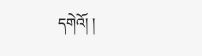དགེའོ། །